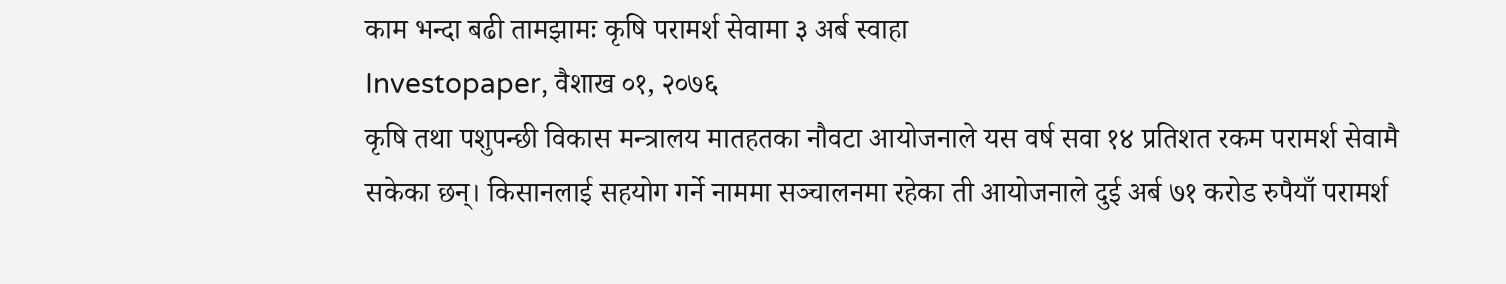काम भन्दा बढी तामझामः कृषि परामर्श सेवामा ३ अर्ब स्वाहा
Investopaper, वैशाख ०१, २०७६
कृषि तथा पशुपन्छी विकास मन्त्रालय मातहतका नौवटा आयोजनाले यस वर्ष सवा १४ प्रतिशत रकम परामर्श सेवामै सकेका छन्। किसानलाई सहयोग गर्ने नाममा सञ्चालनमा रहेका ती आयोजनाले दुई अर्ब ७१ करोड रुपैयाँ परामर्श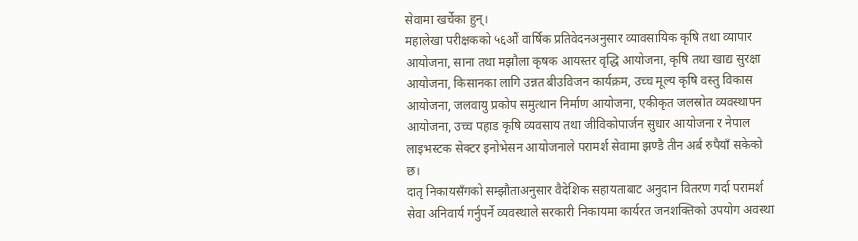सेवामा खर्चेका हुन्।
महालेखा परीक्षकको ५६औं वार्षिक प्रतिवेदनअनुसार व्यावसायिक कृषि तथा व्यापार आयोजना, साना तथा मझौला कृषक आयस्तर वृद्धि आयोजना, कृषि तथा खाद्य सुरक्षा आयोजना, किसानका लागि उन्नत बीउविजन कार्यक्रम, उच्च मूल्य कृषि वस्तु विकास आयोजना, जलवायु प्रकोप समुत्थान निर्माण आयोजना, एकीकृत जलस्रोत व्यवस्थापन आयोजना, उच्च पहाड कृषि व्यवसाय तथा जीविकोपार्जन सुधार आयोजना र नेपाल लाइभस्टक सेक्टर इनोभेसन आयोजनाले परामर्श सेवामा झण्डै तीन अर्ब रुपैयाँ सकेको छ।
दातृ निकायसँगको सम्झौताअनुसार वैदेशिक सहायताबाट अनुदान वितरण गर्दा परामर्श सेवा अनिवार्य गर्नुपर्ने व्यवस्थाले सरकारी निकायमा कार्यरत जनशक्तिको उपयोग अवस्था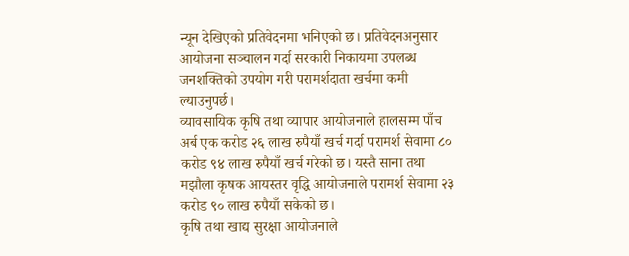न्यून देखिएको प्रतिवेदनमा भनिएको छ। प्रतिवेदनअनुसार आयोजना सञ्चालन गर्दा सरकारी निकायमा उपलब्ध जनशक्तिको उपयोग गरी परामर्शदाता खर्चमा कमी ल्याउनुपर्छ।
व्यावसायिक कृषि तथा व्यापार आयोजनाले हालसम्म पाँच अर्ब एक करोड २६ लाख रुपैयाँ खर्च गर्दा परामर्श सेवामा ८० करोड ९४ लाख रुपैयाँ खर्च गरेको छ। यस्तै साना तथा मझौला कृषक आयस्तर वृद्धि आयोजनाले परामर्श सेवामा २३ करोड ९० लाख रुपैयाँ सकेको छ।
कृषि तथा खाद्य सुरक्षा आयोजनाले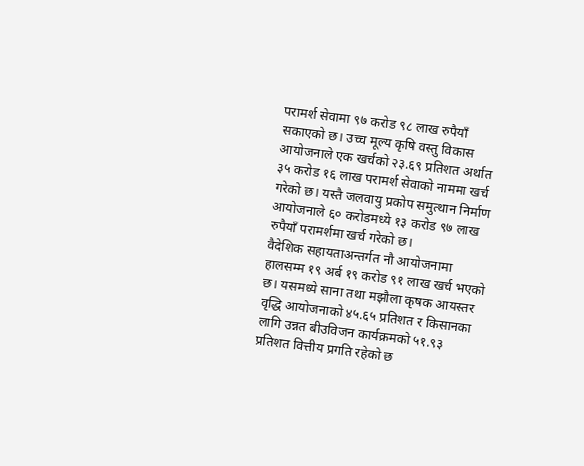परामर्श सेवामा ९७ करोड ९८ लाख रुपैयाँ सकाएको छ। उच्च मूल्य कृषि वस्तु विकास आयोजनाले एक खर्चको २३.६९ प्रतिशत अर्थात ३५ करोड १६ लाख परामर्श सेवाको नाममा खर्च गरेको छ। यस्तै जलवायु प्रकोप समुत्थान निर्माण आयोजनाले ६० करोडमध्ये १३ करोड ९७ लाख रुपैयाँ परामर्शमा खर्च गरेको छ।
वैदेशिक सहायताअन्तर्गत नौ आयोजनामा हालसम्म १९ अर्ब १९ करोड ९१ लाख खर्च भएको छ। यसमध्ये साना तथा मझौला कृषक आयस्तर वृद्धि आयोजनाको ४५.६५ प्रतिशत र किसानका लागि उन्नत बीउविजन कार्यक्रमको ५१.९३ प्रतिशत वित्तीय प्रगति रहेको छ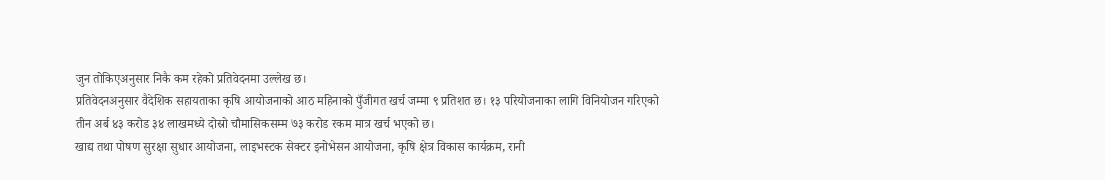जुन तोकिएअनुसार निकै कम रहेको प्रतिवेदनमा उल्लेख छ।
प्रतिवेदनअनुसार वैदेशिक सहायताका कृषि आयोजनाको आठ महिनाको पुँजीगत खर्च जम्मा ९ प्रतिशत छ। १३ परियोजनाका लागि विनियोजन गरिएको तीन अर्ब ४३ करोड ३४ लाखमध्ये दोस्रो चौमासिकसम्म ७३ करोड रकम मात्र खर्च भएको छ।
खाद्य तथा पोषण सुरक्षा सुधार आयोजना, लाइभस्टक सेक्टर इनोभेसन आयोजना, कृषि क्षेत्र विकास कार्यक्रम, रानी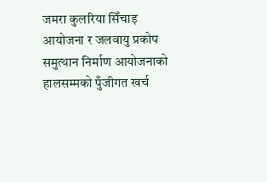जमरा कुलरिया सिँचाइ आयोजना र जलवायु प्रकोप समुत्थान निर्माण आयोजनाको हालसम्मको पुँजीगत खर्च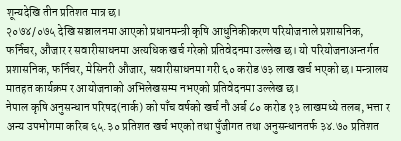शून्यदेखि तीन प्रतिशत मात्र छ।
२०७४/०७५ देखि सञ्चालनमा आएको प्रधानमन्त्री कृषि आधुनिकीकरण परियोजनाले प्रशासनिक, फर्निचर, औजार र सवारीसाधनमा अत्यधिक खर्च गरेको प्रतिवेदनमा उल्लेख छ। यो परियोजनाअन्तर्गत प्रशासनिक, फर्निचर, मेसिनरी औजार, सवारीसाधनमा गरी ६० करोड ७३ लाख खर्च भएको छ। मन्त्रालय मातहत कार्यक्रम र आयोजनाको अभिलेखसम्म नभएको प्रतिवेदनमा उल्लेख छ।
नेपाल कृषि अनुसन्धान परिषद(नार्क) को पाँच वर्षको खर्च नौ अर्ब ८० करोड १३ लाखमध्ये तलब, भत्ता र अन्य उपभोगमा करिब ६५.३० प्रतिशत खर्च भएको तथा पुँजीगत तथा अनुसन्धानतर्फ ३४.७० प्रतिशत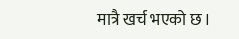मात्रै खर्च भएको छ।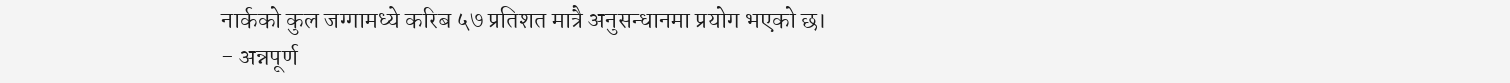नार्कको कुल जग्गामध्ये करिब ५७ प्रतिशत मात्रै अनुसन्धानमा प्रयोग भएको छ।
- अन्नपूर्ण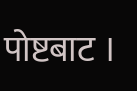पोष्टबाट ।